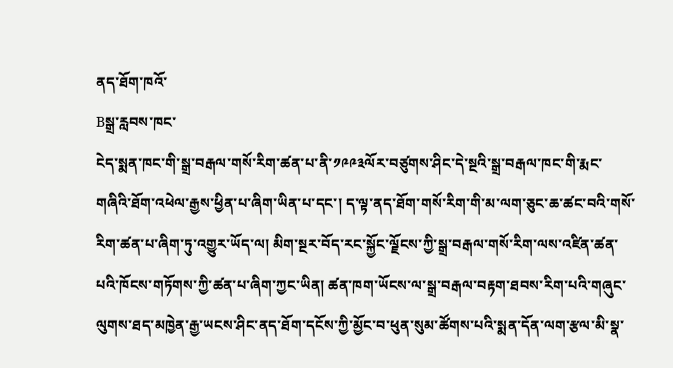ནད་ཐོག་ཁའོ་
Bསྒྲ་རླབས་ཁང་
ངེད་སྨན་ཁང་གི་སྒྲ་བརྒལ་གསོ་རིག་ཚན་པ་ནི་༡༩༩༣ལོར་བཙུགས་ཤིང་དེ་སྔའི་སྒྲ་བརྒལ་ཁང་གི་རྨང་གཞིའི་ཐོག་འཕེལ་རྒྱས་ཕྱིན་པ་ཞིག་ཡིན་པ་དང་། ད་ལྟ་ནད་ཐོག་གསོ་རིག་གི་མ་ལག་ཅུང་ཆ་ཚང་བའི་གསོ་རིག་ཚན་པ་ཞིག་ཏུ་འགྱུར་ཡོད་ལ། མིག་སྔར་བོད་རང་སྐྱོང་ལྗོངས་ཀྱི་སྒྲ་བརྒལ་གསོ་རིག་ལས་འཛིན་ཚན་པའི་ཁོངས་གཏོགས་ཀྱི་ཚན་པ་ཞིག་ཀྱང་ཡིན། ཚན་ཁག་ཡོངས་ལ་སྒྲ་བརྒལ་བརྟག་ཐབས་རིག་པའི་གཞུང་ལུགས་ཐད་མཁྱེན་རྒྱ་ཡངས་ཤིང་ནད་ཐོག་དངོས་ཀྱི་མྱོང་བ་ཕུན་སུམ་ཚོགས་པའི་སྨན་དོན་ལག་རྩལ་མི་སྣ་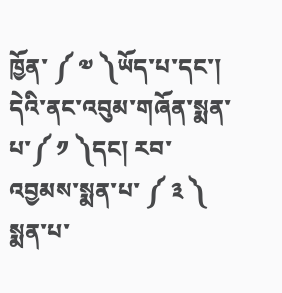ཁྱོན་ ༼ ༧ ༽ཡོད་པ་དང་། དེའི་ནང་འབུམ་གཞོན་སྨན་པ་༼ ༡ ༽དང། རབ་འབྱམས་སྨན་པ་ ༼ ༣ ༽ སྨན་པ་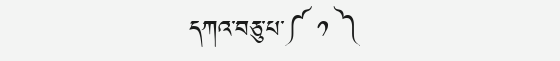དཀའ་བཅུ་པ་༼ ༡ ༽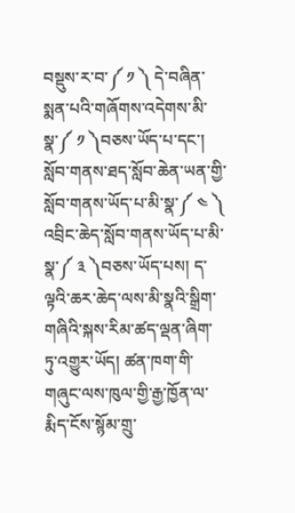བསྡུས་ར་བ་༼ ༡ ༽ དེ་བཞིན་སྨན་པའི་གཞོགས་འདེགས་མི་སྣ་༼ ༡ ༽བཅས་ཡོད་པ་དང་། སློབ་གནས་ཐད་སློབ་ཆེན་ཡན་གྱི་སློབ་གནས་ཡོད་པ་མི་སྣ་༼ ༤ ༽ འབྲིང་ཆེད་སློབ་གནས་ཡོད་པ་མི་སྣ་༼ ༣ ༽བཅས་ཡོད་པས། ད་ལྟའི་ཆར་ཆེད་ལས་མི་སྣའི་སྒྲིག་གཞིའི་སྐས་རིམ་ཚད་ལྡན་ཞིག་ཏུ་འགྱུར་ཡོད། ཚན་ཁག་གི་གཞུང་ལས་ཁུལ་གྱི་རྒྱ་ཁྱོན་ལ་རྨིད་ངོས་སྙོམ་གྲུ་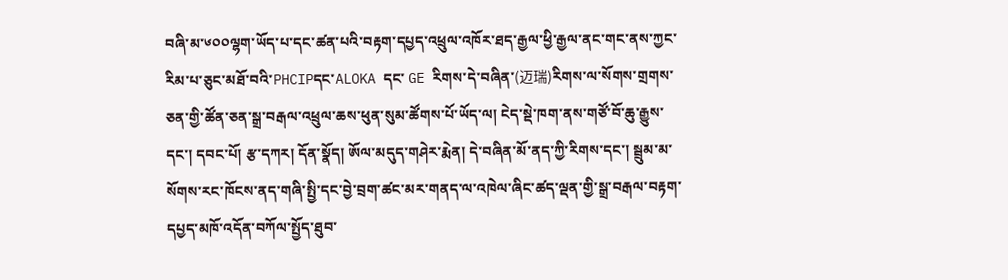བཞི་མ་༦༠༠ལྷག་ཡོད་པ་དང་ཚན་པའི་བརྟག་དཔྱད་འཕྲུལ་འཁོར་ཐད་རྒྱལ་ཕྱི་རྒྱལ་ནང་གང་ནས་ཀྱང་རིམ་པ་ཅུང་མཐོ་བའི་PHCIPདང་ALOKA དང་ GE རིགས་དེ་བཞིན་(迈瑞)རིགས་ལ་སོགས་གྲགས་ཅན་གྱི་ཚོན་ཅན་སྒྲ་བརྒལ་འཕྲུལ་ཆས་ཕུན་སུམ་ཚོགས་པོ་ཡོད་ལ། ངེད་སྡེ་ཁག་ནས་གཙོ་བོ་ཆུ་རྒྱུས་དང་། དབང་པོ། རྩ་དཀར། དོན་སྣོད། ཨོལ་མདུད་གཤེར་རྨེན། དེ་བཞིན་མོ་ནད་ཀྱི་རིགས་དང་། སྦྲུམ་མ་སོགས་རང་ཁོངས་ནད་གཞི་སྤྱི་དང་བྱེ་བྲག་ཚང་མར་གནད་ལ་འཁེལ་ཞིང་ཚད་ལྡན་གྱི་སྒྲ་བརྒལ་བརྟག་དཔྱད་མཁོ་འདོན་བཀོལ་སྤྱོད་ཐུབ་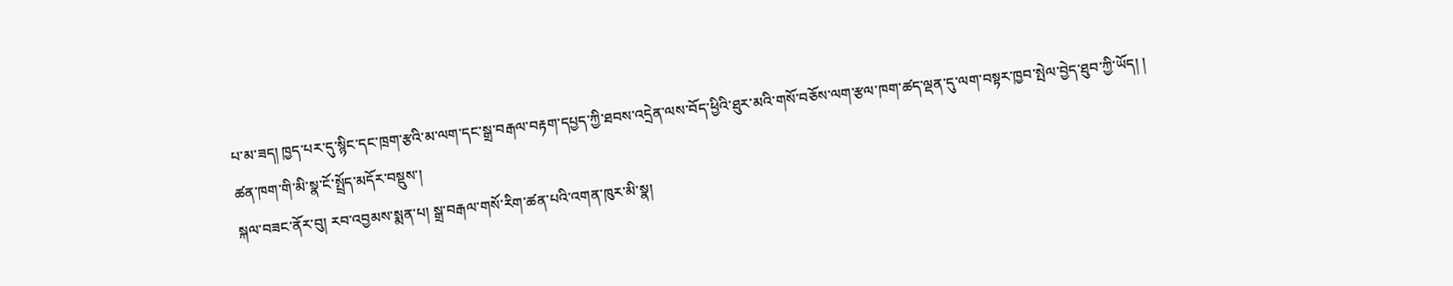པ་མ་ཟད། ཁྱད་པར་དུ་སྙིང་དང་ཁྲག་རྩའི་མ་ལག་དང་སྒྲ་བརྒལ་བརྟག་དཔྱད་ཀྱི་ཐབས་འདྲེན་ལས་བོད་ཕྱིའི་ཐུར་མའི་གསོ་བཅོས་ལག་རྩལ་ཁག་ཚད་ལྡན་དུ་ལག་བསྟར་ཁྱབ་སྤེལ་བྱེད་ཐུབ་ཀྱི་ཡོད། །
ཚན་ཁག་གི་མི་སྣ་ངོ་སྤྲོད་མདོར་བསྡུས་།
སྐལ་བཟང་ནོར་བུ། རབ་འབྱམས་སྨན་པ། སྒྲ་བརྒལ་གསོ་རིག་ཚན་པའི་འགན་ཁུར་མི་སྣ།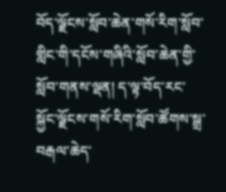བོད་ལྗོངས་སློབ་ཆེན་གསོ་རིག་སློབ་གླིང་གི་དངོས་གཞིའི་སློབ་ཆེན་གྱི་སློབ་གནས་ལྡན། ད་ལྟ་བོད་རང་སྐྱོང་ལྗོངས་གསོ་རིག་སློབ་ཚོགས་སྒྲ་བརྒལ་ཆེད་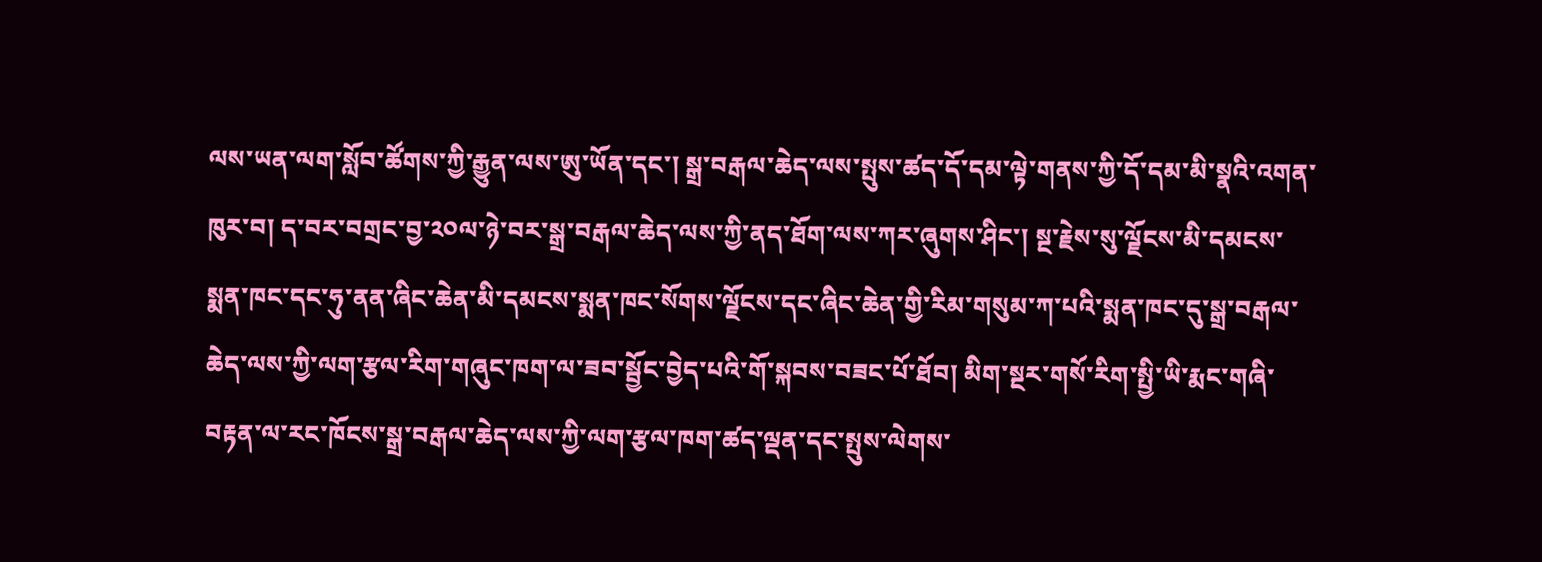ལས་ཡན་ལག་སློབ་ཚོགས་ཀྱི་རྒྱུན་ལས་ཨུ་ཡོན་དང་། སྒྲ་བརྒལ་ཆེད་ལས་སྤུས་ཚད་དོ་དམ་ལྟེ་གནས་ཀྱི་དོ་དམ་མི་སྣའི་འགན་ཁུར་བ། ད་བར་བགྲང་བྱ་༢༠ལ་ཉེ་བར་སྒྲ་བརྒལ་ཆེད་ལས་ཀྱི་ནད་ཐོག་ལས་ཀར་ཞུགས་ཤིང་། སྔ་རྗེས་སུ་ལྗོངས་མི་དམངས་སྨན་ཁང་དང་ཧུ་ནན་ཞིང་ཆེན་མི་དམངས་སྨན་ཁང་སོགས་ལྗོངས་དང་ཞིང་ཆེན་གྱི་རིམ་གསུམ་ཀ་པའི་སྨན་ཁང་དུ་སྒྲ་བརྒལ་ཆེད་ལས་ཀྱི་ལག་རྩལ་རིག་གཞུང་ཁག་ལ་ཟབ་སྦྱོང་བྱེད་པའི་གོ་སྐབས་བཟང་པོ་ཐོབ། མིག་སྔར་གསོ་རིག་སྤྱི་ཡི་རྨང་གཞི་བརྟན་ལ་རང་ཁོངས་སྒྲ་བརྒལ་ཆེད་ལས་ཀྱི་ལག་རྩལ་ཁག་ཚད་ལྡན་དང་སྤུས་ལེགས་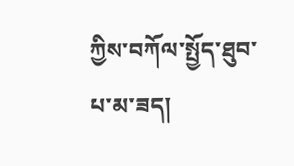ཀྱིས་བཀོལ་སྤྱོད་ཐུབ་པ་མ་ཟད།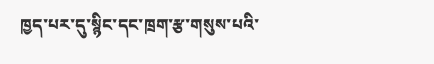ཁྱད་པར་དུ་སྙིང་དང་ཁྲག་རྩ་གསུས་པའི་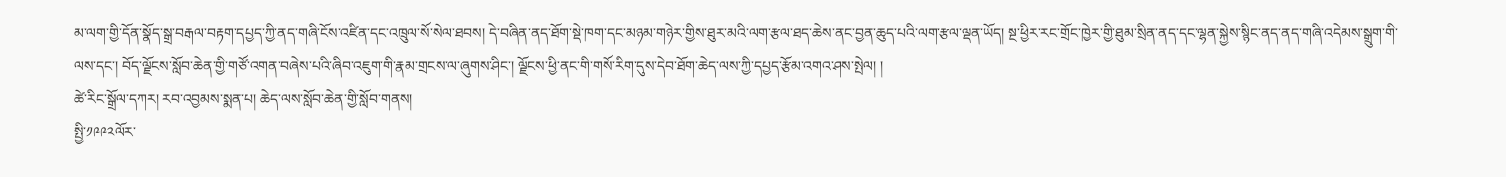མ་ལག་གྱི་དོན་སྣོད་སྒྲ་བརྒལ་བརྟག་དཔྱད་ཀྱི་ནད་གཞི་ངོས་འཛིན་དང་འཁྲུལ་སོ་སེལ་ཐབས། དེ་བཞིན་ནད་ཐོག་སྡེ་ཁག་དང་མཉམ་གཉེར་གྱིས་ཐུར་མའི་ལག་རྩལ་ཐད་ཆེས་ནང་བྱན་ཆུད་པའི་ལག་རྩལ་ལྡན་ཡོད། སྔ་ཕྱིར་རང་གྲོང་ཁྱེར་གྱི་ཐུམ་སྲིན་ནད་དང་ལྷན་སྐྱེས་སྙིང་ནད་ནད་གཞི་འདེམས་སྒྲུག་གི་ལས་དང་། བོད་ལྗོངས་སློབ་ཆེན་གྱི་གཙོ་འགན་བཞེས་པའི་ཞིབ་འཇུག་གི་རྣམ་གྲངས་ལ་ཞུགས་ཤིང་། ལྗོངས་ཕྱི་ནང་གི་གསོ་རིག་དུས་དེབ་ཐོག་ཆེད་ལས་ཀྱི་དཔྱད་རྩོམ་འགའ་ཤས་སྤེལ། །
ཚེ་རིང་སྒྲོལ་དཀར། རབ་འབྱམས་སྨན་པ། ཆེད་ལས་སློབ་ཆེན་གྱི་སློབ་གནས།
སྤྱི་༡༩༩༢ལོར་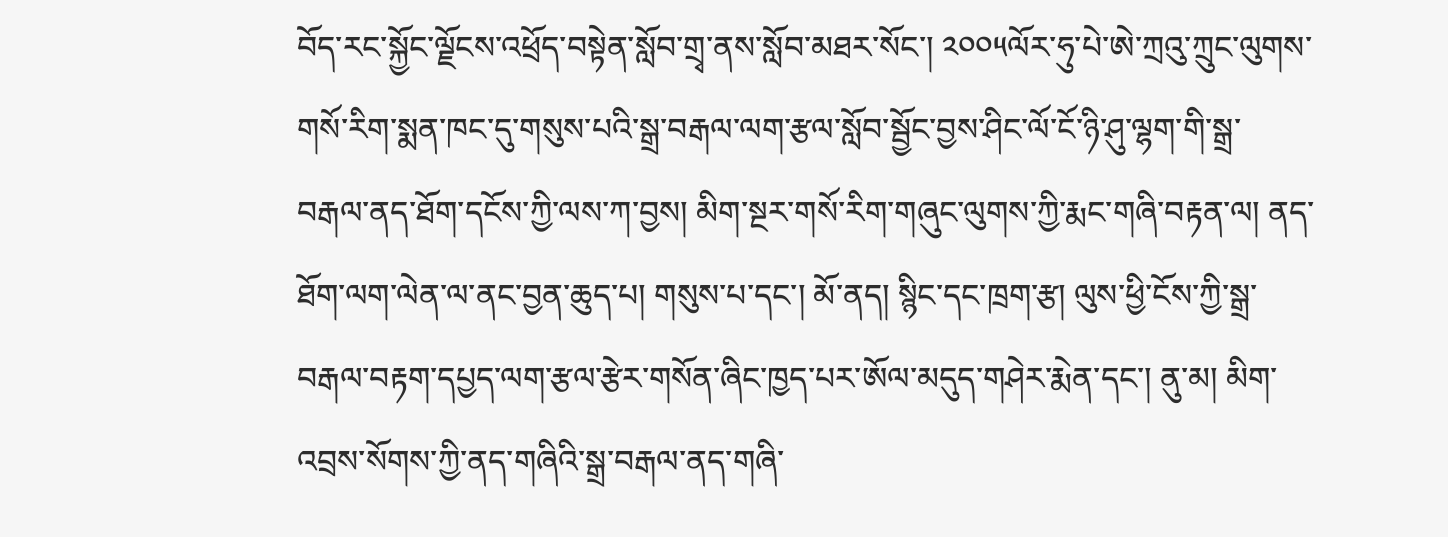བོད་རང་སྐྱོང་ལྗོངས་འཕྲོད་བསྟེན་སློབ་གྲྭ་ནས་སློབ་མཐར་སོང་། ༢༠༠༥ལོར་ཧུ་པེ་ཨེ་ཀྲའུ་ཀྲུང་ལུགས་གསོ་རིག་སྨན་ཁང་དུ་གསུས་པའི་སྒྲ་བརྒལ་ལག་རྩལ་སློབ་སྦྱོང་བྱས་ཤིང་ལོ་ངོ་ཉི་ཤུ་ལྷག་གི་སྒྲ་བརྒལ་ནད་ཐོག་དངོས་ཀྱི་ལས་ཀ་བྱས། མིག་སྔར་གསོ་རིག་གཞུང་ལུགས་ཀྱི་རྨང་གཞི་བརྟན་ལ། ནད་ཐོག་ལག་ལེན་ལ་ནང་བྱན་ཆུད་པ། གསུས་པ་དང་། མོ་ནད། སྙིང་དང་ཁྲག་རྩ། ལུས་ཕྱི་ངོས་ཀྱི་སྒྲ་བརྒལ་བརྟག་དཔྱད་ལག་རྩལ་རྩེར་གསོན་ཞིང་ཁྱད་པར་ཨོལ་མདུད་གཤེར་རྨེན་དང་། ནུ་མ། མིག་འབྲས་སོགས་ཀྱི་ནད་གཞིའི་སྒྲ་བརྒལ་ནད་གཞི་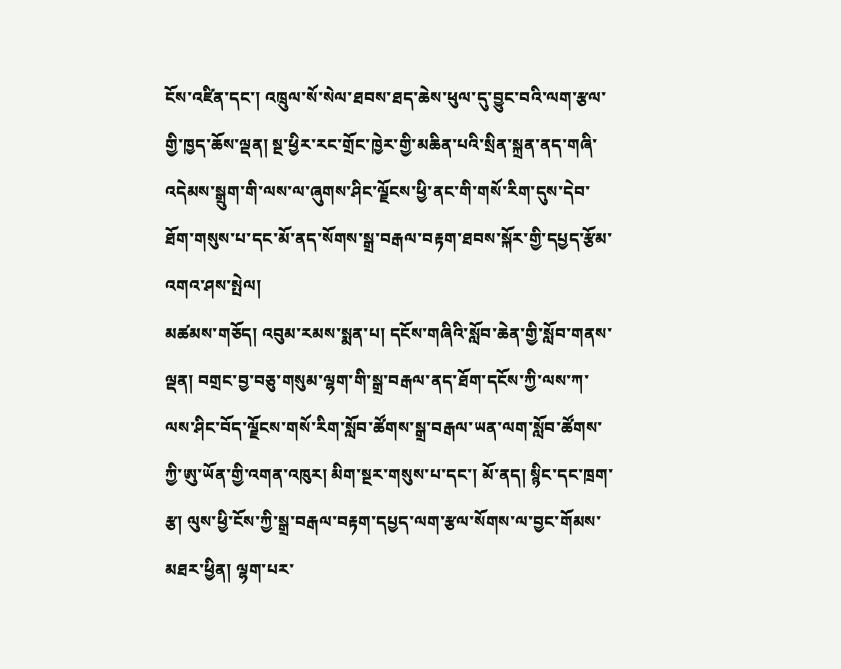ངོས་འཛིན་དང་། འཁྲུལ་སོ་སེལ་ཐབས་ཐད་ཆེས་ཕུལ་དུ་བྱུང་བའི་ལག་རྩལ་གྱི་ཁྱད་ཆོས་ལྡན། སྔ་ཕྱིར་རང་གྲོང་ཁྱེར་གྱི་མཆིན་པའི་སྲིན་སྐྲན་ནད་གཞི་འདེམས་སྒྲུག་གི་ལས་ལ་ཞུགས་ཤིང་ལྗོངས་ཕྱི་ནང་གི་གསོ་རིག་དུས་དེབ་ཐོག་གསུས་པ་དང་མོ་ནད་སོགས་སྒྲ་བརྒལ་བརྟག་ཐབས་སྐོར་གྱི་དཔྱད་རྩོམ་འགའ་ཤས་སྤེལ།
མཚམས་གཅོད། འབུམ་རམས་སྨན་པ། དངོས་གཞིའི་སློབ་ཆེན་གྱི་སློབ་གནས་ལྡན། བགྲང་བྱ་བཅུ་གསུམ་ལྷག་གི་སྒྲ་བརྒལ་ནད་ཐོག་དངོས་ཀྱི་ལས་ཀ་ལས་ཤིང་བོད་ལྗོངས་གསོ་རིག་སློབ་ཚོགས་སྒྲ་བརྒལ་ཡན་ལག་སློབ་ཚོགས་ཀྱི་ཨུ་ཡོན་གྱི་འགན་འཁུར། མིག་སྔར་གསུས་པ་དང་། མོ་ནད། སྙིང་དང་ཁྲག་རྩ། ལུས་ཕྱི་ངོས་ཀྱི་སྒྲ་བརྒལ་བརྟག་དཔྱད་ལག་རྩལ་སོགས་ལ་བྱང་གོམས་མཐར་ཕྱིན། ལྷག་པར་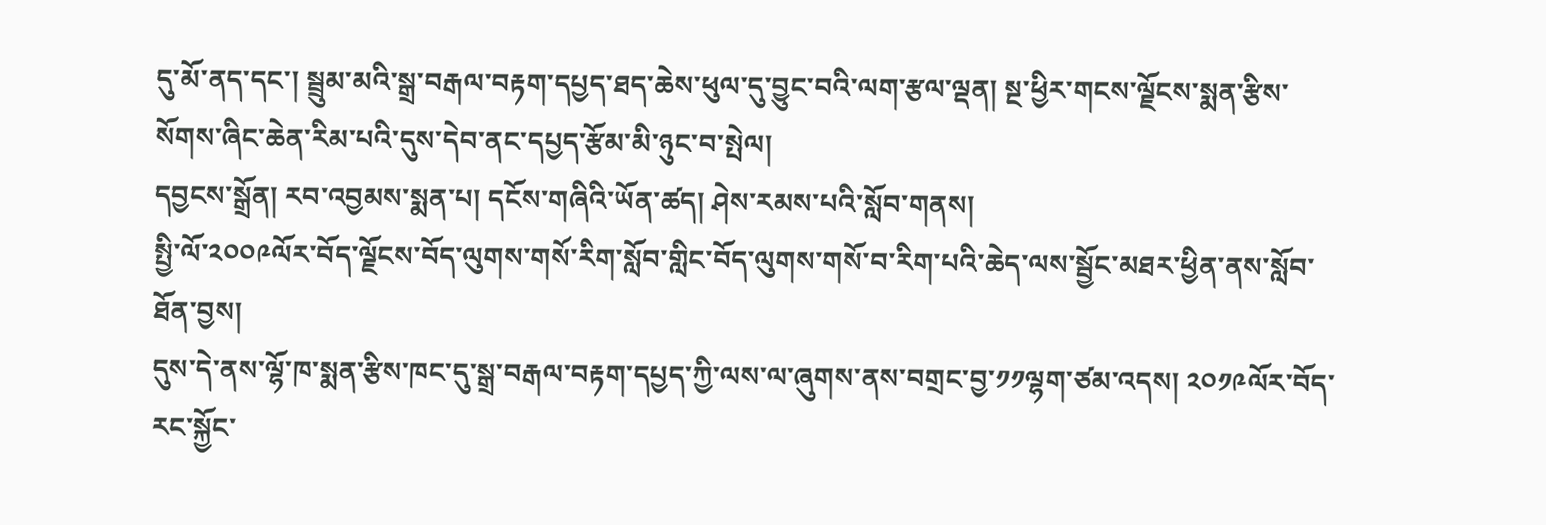དུ་མོ་ནད་དང་། སྦྲུམ་མའི་སྒྲ་བརྒལ་བརྟག་དཔྱད་ཐད་ཆེས་ཕུལ་དུ་བྱུང་བའི་ལག་རྩལ་ལྡན། སྔ་ཕྱིར་གངས་ལྗོངས་སྨན་རྩིས་སོགས་ཞིང་ཆེན་རིམ་པའི་དུས་དེབ་ནང་དཔྱད་རྩོམ་མི་ཉུང་བ་སྤེལ།
དབྱངས་སྒྲོན། རབ་འབྱམས་སྨན་པ། དངོས་གཞིའི་ཡོན་ཚད། ཤེས་རམས་པའི་སློབ་གནས།
སྤྱི་ལོ་༢༠༠༩ལོར་བོད་ལྗོངས་བོད་ལུགས་གསོ་རིག་སློབ་གླིང་བོད་ལུགས་གསོ་བ་རིག་པའི་ཆེད་ལས་སྦྱོང་མཐར་ཕྱིན་ནས་སློབ་ཐོན་བྱས།
དུས་དེ་ནས་ལྷོ་ཁ་སྨན་རྩིས་ཁང་དུ་སྒྲ་བརྒལ་བརྟག་དཔྱད་ཀྱི་ལས་ལ་ཞུགས་ནས་བགྲང་བྱ་༡༡ལྷག་ཙམ་འདས། ༢༠༡༩ལོར་བོད་རང་སྐྱོང་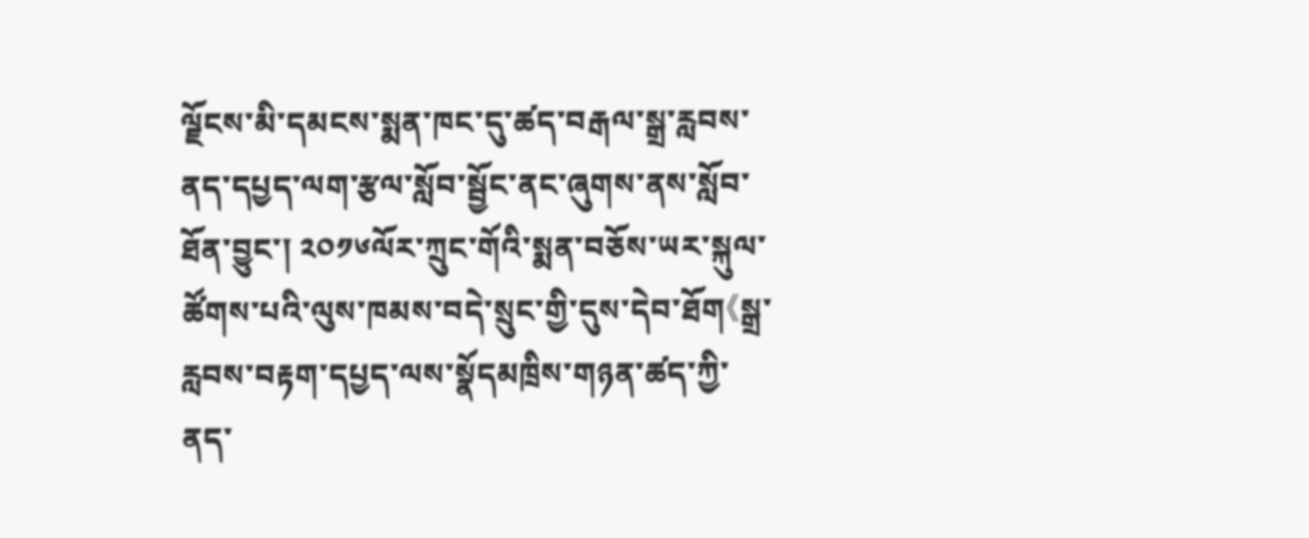ལྗོངས་མི་དམངས་སྨན་ཁང་དུ་ཚད་བརྒལ་སྒྲ་རླབས་ནད་དཔྱད་ལག་རྩལ་སློབ་སྦྱོང་ནང་ཞུགས་ནས་སློབ་ཐོན་བྱུང་། ༢༠༡༦ལོར་ཀྲུང་གོའི་སྨན་བཅོས་ཡར་སྐུལ་ཚོགས་པའི་ལུས་ཁམས་བདེ་སྲུང་གྱི་དུས་དེབ་ཐོག《སྒྲ་རླབས་བརྟག་དཔྱད་ལས་སྣོདམཁྲིས་གཉན་ཚད་ཀྱི་ནད་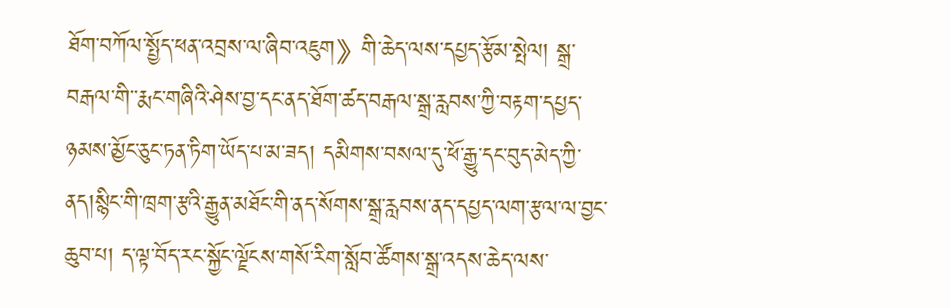ཐོག་བཀོལ་སྤྱོད་ཕན་འབྲས་ལ་ཞིབ་འཇུག》གི་ཆེད་ལས་དཔྱད་རྩོམ་སྤེལ། སྒྲ་བརྒལ་གི་་རྨང་གཞིའི་ཤེས་བྱ་དང་ནད་ཐོག་ཚད་བརྒལ་སྒྲ་རླབས་ཀྱི་བརྟག་དཔྱད་ཉམས་མྱོང་ཅུང་ཏན་ཏིག་ཡོད་པ་མ་ཟད། དམིགས་བསལ་དུ་ཕོ་རྒྱུ་དང་བུད་མེད་ཀྱི་ནད།སྙིང་གི་ཁྲག་རྩའི་རྒྱུན་མཐོང་གི་ནད་སོགས་སྒྲ་རླབས་ནད་དཔྱད་ལག་རྩལ་ལ་བྱང་ཆུབ་པ། ད་ལྟ་བོད་རང་སྐྱོང་ལྗོངས་གསོ་རིག་སློབ་ཚོགས་སྒྲ་འདས་ཆེད་ལས་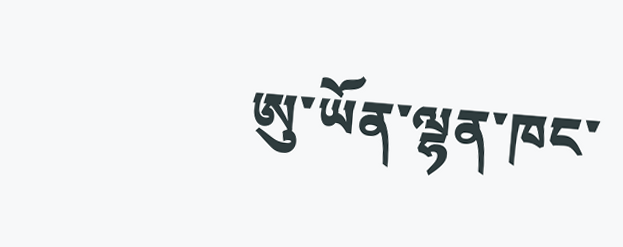ཨུ་ཡོན་ལྷན་ཁང་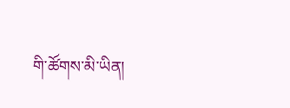གི་ཚོགས་མི་ཡིན།